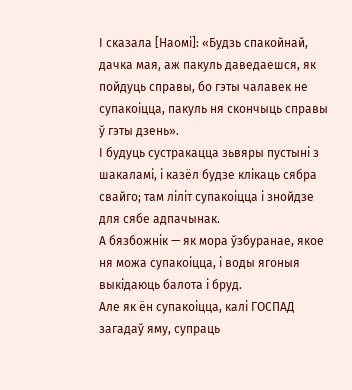І сказала [Наомі]: «Будзь спакойнай, дачка мая, аж пакуль даведаешся, як пойдуць справы, бо гэты чалавек не супакоіцца, пакуль ня скончыць справы ў гэты дзень».
І будуць сустракацца зьвяры пустыні з шакаламі, і казёл будзе клікаць сябра свайго; там ліліт супакоіцца і знойдзе для сябе адпачынак.
А бязбожнік — як мора ўзбуранае, якое ня можа супакоіцца, і воды ягоныя выкідаюць балота і бруд.
Але як ён супакоіцца, калі ГОСПАД загадаў яму, супраць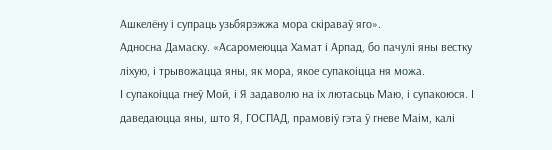Ашкелёну і супраць узьбярэжжа мора скіраваў яго».
Адносна Дамаску. «Асаромеюцца Хамат і Арпад, бо пачулі яны вестку ліхую, і трывожацца яны, як мора, якое супакоіцца ня можа.
І супакоіцца гнеў Мой, і Я задаволю на іх лютасьць Маю, і супакоюся. І даведаюцца яны, што Я, ГОСПАД, прамовіў гэта ў гневе Маім, калі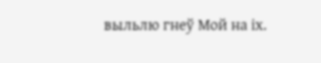выльлю гнеў Мой на іх.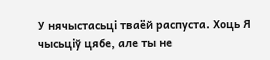У нячыстасьці тваёй распуста. Хоць Я чысьціў цябе, але ты не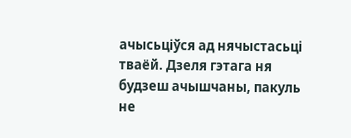ачысьціўся ад нячыстасьці тваёй. Дзеля гэтага ня будзеш ачышчаны, пакуль не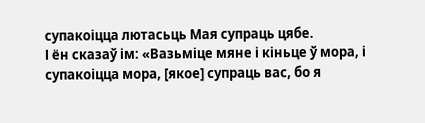супакоіцца лютасьць Мая супраць цябе.
І ён сказаў ім: «Вазьміце мяне і кіньце ў мора, і супакоіцца мора, [якое] супраць вас, бо я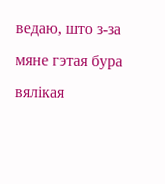ведаю, што з-за мяне гэтая бура вялікая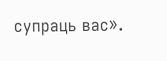супраць вас».